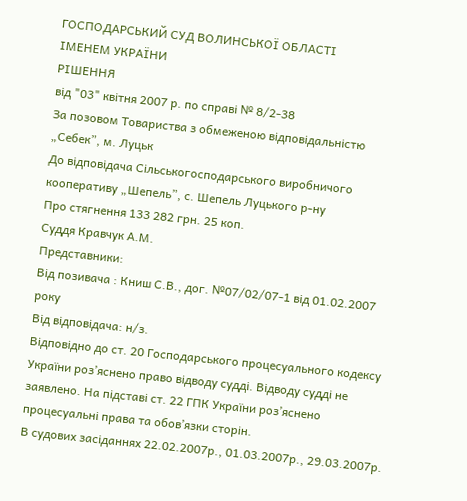ГОСПОДАРСЬКИЙ СУД ВОЛИНСЬКОЇ ОБЛАСТІ
ІМЕНЕМ УКРАЇНИ
РІШЕННЯ
від "03" квітня 2007 р. по справі № 8/2-38
За позовом Товариства з обмеженою відповідальністю „Себек”, м. Луцьк
До відповідача Сільськогосподарського виробничого кооперативу „Шепель”, с. Шепель Луцького р-ну
Про стягнення 133 282 грн. 25 коп.
Суддя Кравчук А.М.
Представники:
Від позивача : Книш С.В., дог. №07/02/07-1 від 01.02.2007 року
Від відповідача: н/з.
Відповідно до ст. 20 Господарського процесуального кодексу України роз’яснено право відводу судді. Відводу судді не заявлено. На підставі ст. 22 ГПК України роз’яснено процесуальні права та обов’язки сторін.
В судових засіданнях 22.02.2007р., 01.03.2007р., 29.03.2007р.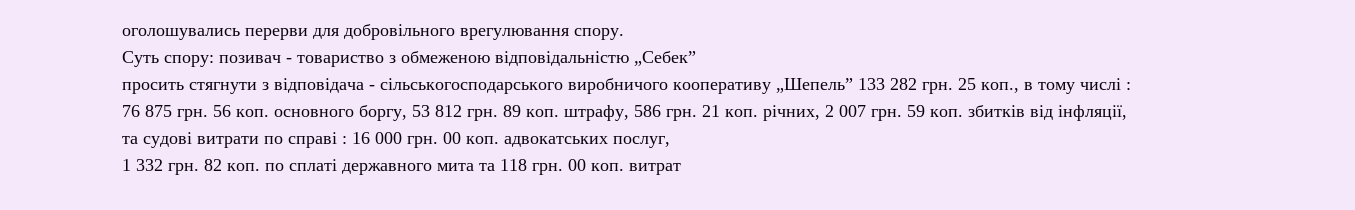оголошувались перерви для добровільного врегулювання спору.
Суть спору: позивач - товариство з обмеженою відповідальністю „Себек”
просить стягнути з відповідача - сільськогосподарського виробничого кооперативу „Шепель” 133 282 грн. 25 коп., в тому числі : 76 875 грн. 56 коп. основного боргу, 53 812 грн. 89 коп. штрафу, 586 грн. 21 коп. річних, 2 007 грн. 59 коп. збитків від інфляції, та судові витрати по справі : 16 000 грн. 00 коп. адвокатських послуг,
1 332 грн. 82 коп. по сплаті державного мита та 118 грн. 00 коп. витрат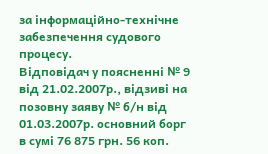за інформаційно-технічне забезпечення судового процесу.
Відповідач у поясненні № 9 від 21.02.2007р., відзиві на позовну заяву № б/н від 01.03.2007р. основний борг в сумі 76 875 грн. 56 коп.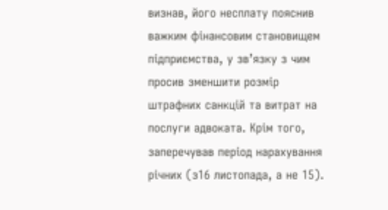визнав, його несплату пояснив важким фінансовим становищем підприємства, у зв’язку з чим просив зменшити розмір штрафних санкцій та витрат на послуги адвоката. Крім того, заперечував період нарахування річних (з16 листопада, а не 15).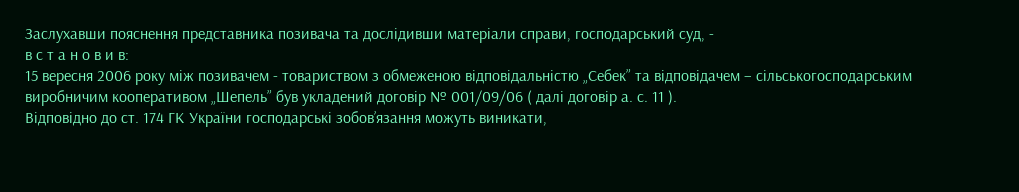Заслухавши пояснення представника позивача та дослідивши матеріали справи, господарський суд, -
в с т а н о в и в:
15 вересня 2006 року між позивачем - товариством з обмеженою відповідальністю „Себек” та відповідачем – сільськогосподарським виробничим кооперативом „Шепель” був укладений договір № 001/09/06 ( далі договір а. с. 11 ).
Відповідно до ст. 174 ГК України господарські зобов’язання можуть виникати,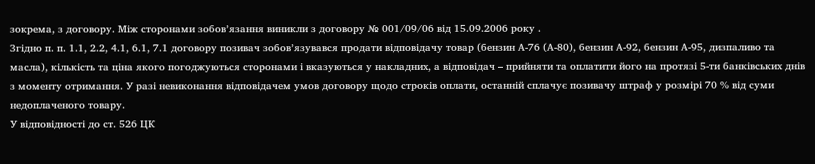зокрема, з договору. Між сторонами зобов’язання виникли з договору № 001/09/06 від 15.09.2006 року .
Згідно п. п. 1.1, 2.2, 4.1, 6.1, 7.1 договору позивач зобов’язувався продати відповідачу товар (бензин А-76 (А-80), бензин А-92, бензин А-95, дизпаливо та масла), кількість та ціна якого погоджуються сторонами і вказуються у накладних, а відповідач – прийняти та оплатити його на протязі 5-ти банківських днів з моменту отримання. У разі невиконання відповідачем умов договору щодо строків оплати, останній сплачує позивачу штраф у розмірі 70 % від суми недоплаченого товару.
У відповідності до ст. 526 ЦК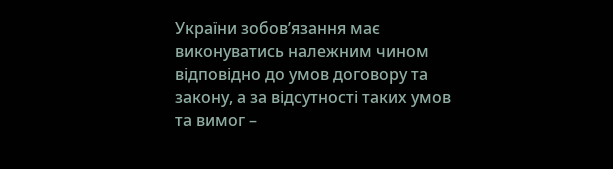України зобов’язання має виконуватись належним чином відповідно до умов договору та закону, а за відсутності таких умов та вимог –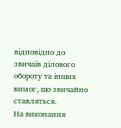відповідно до звичаїв ділового обороту та інших вимог, що звичайно ставляться.
На виконання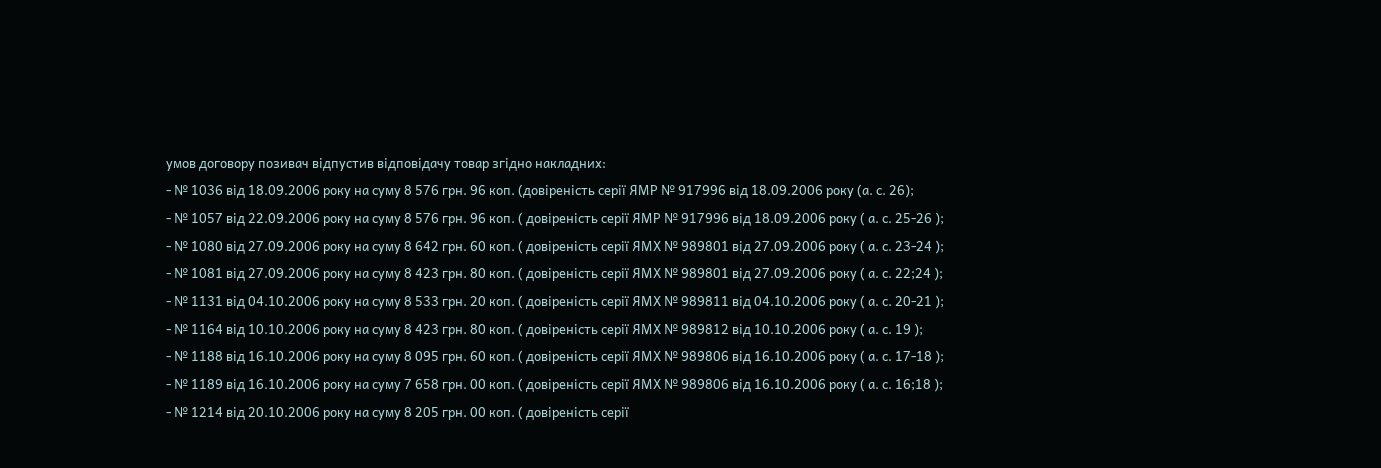умов договору позивач відпустив відповідачу товар згідно накладних:
- № 1036 від 18.09.2006 року на суму 8 576 грн. 96 коп. (довіреність серії ЯМР № 917996 від 18.09.2006 року (а. с. 26);
- № 1057 від 22.09.2006 року на суму 8 576 грн. 96 коп. ( довіреність серії ЯМР № 917996 від 18.09.2006 року ( а. с. 25-26 );
- № 1080 від 27.09.2006 року на суму 8 642 грн. 60 коп. ( довіреність серії ЯМХ № 989801 від 27.09.2006 року ( а. с. 23-24 );
- № 1081 від 27.09.2006 року на суму 8 423 грн. 80 коп. ( довіреність серії ЯМХ № 989801 від 27.09.2006 року ( а. с. 22;24 );
- № 1131 від 04.10.2006 року на суму 8 533 грн. 20 коп. ( довіреність серії ЯМХ № 989811 від 04.10.2006 року ( а. с. 20-21 );
- № 1164 від 10.10.2006 року на суму 8 423 грн. 80 коп. ( довіреність серії ЯМХ № 989812 від 10.10.2006 року ( а. с. 19 );
- № 1188 від 16.10.2006 року на суму 8 095 грн. 60 коп. ( довіреність серії ЯМХ № 989806 від 16.10.2006 року ( а. с. 17-18 );
- № 1189 від 16.10.2006 року на суму 7 658 грн. 00 коп. ( довіреність серії ЯМХ № 989806 від 16.10.2006 року ( а. с. 16;18 );
- № 1214 від 20.10.2006 року на суму 8 205 грн. 00 коп. ( довіреність серії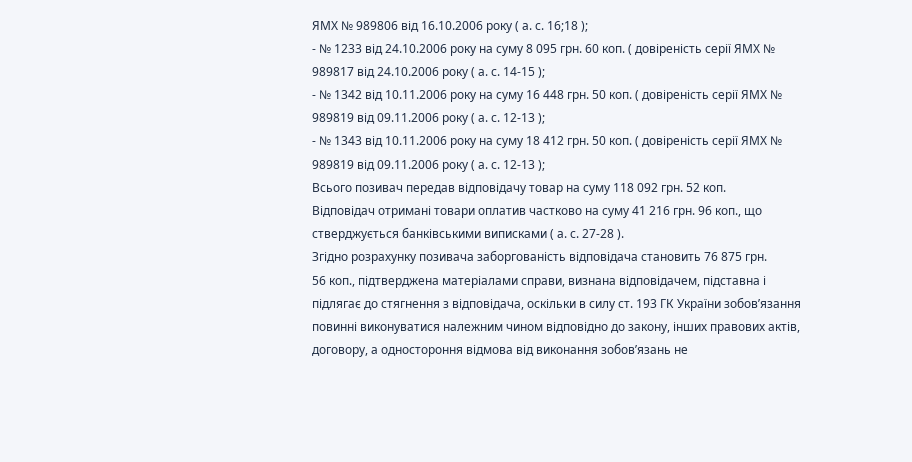ЯМХ № 989806 від 16.10.2006 року ( а. с. 16;18 );
- № 1233 від 24.10.2006 року на суму 8 095 грн. 60 коп. ( довіреність серії ЯМХ № 989817 від 24.10.2006 року ( а. с. 14-15 );
- № 1342 від 10.11.2006 року на суму 16 448 грн. 50 коп. ( довіреність серії ЯМХ № 989819 від 09.11.2006 року ( а. с. 12-13 );
- № 1343 від 10.11.2006 року на суму 18 412 грн. 50 коп. ( довіреність серії ЯМХ № 989819 від 09.11.2006 року ( а. с. 12-13 );
Всього позивач передав відповідачу товар на суму 118 092 грн. 52 коп.
Відповідач отримані товари оплатив частково на суму 41 216 грн. 96 коп., що
стверджується банківськими виписками ( а. с. 27-28 ).
Згідно розрахунку позивача заборгованість відповідача становить 76 875 грн.
56 коп., підтверджена матеріалами справи, визнана відповідачем, підставна і підлягає до стягнення з відповідача, оскільки в силу ст. 193 ГК України зобов’язання повинні виконуватися належним чином відповідно до закону, інших правових актів, договору, а одностороння відмова від виконання зобов’язань не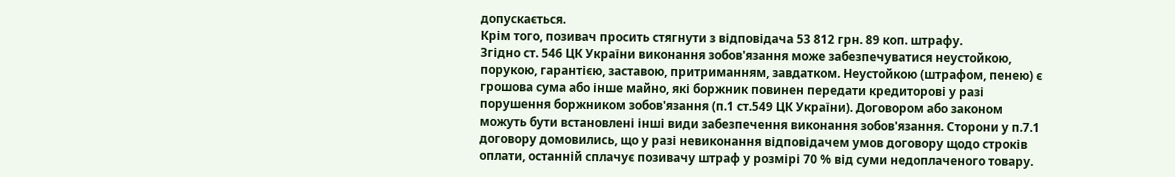допускається.
Крім того, позивач просить стягнути з відповідача 53 812 грн. 89 коп. штрафу.
Згідно ст. 546 ЦК України виконання зобов'язання може забезпечуватися неустойкою, порукою, гарантією, заставою, притриманням, завдатком. Неустойкою (штрафом, пенею) є грошова сума або інше майно, які боржник повинен передати кредиторові у разі порушення боржником зобов'язання (п.1 ст.549 ЦК України). Договором або законом можуть бути встановлені інші види забезпечення виконання зобов'язання. Сторони у п.7.1 договору домовились, що у разі невиконання відповідачем умов договору щодо строків оплати, останній сплачує позивачу штраф у розмірі 70 % від суми недоплаченого товару.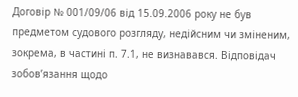Договір № 001/09/06 від 15.09.2006 року не був предметом судового розгляду, недійсним чи зміненим, зокрема, в частині п. 7.1, не визнавався. Відповідач зобов’язання щодо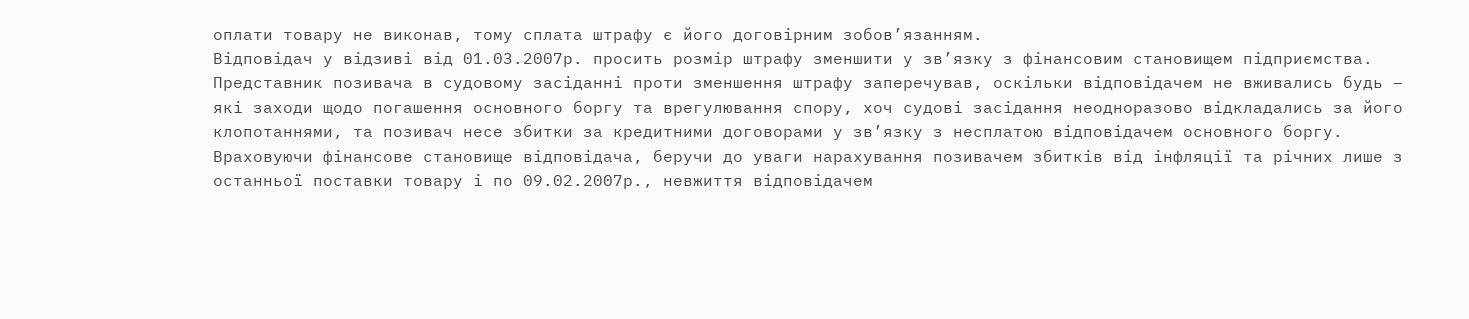оплати товару не виконав, тому сплата штрафу є його договірним зобов’язанням.
Відповідач у відзиві від 01.03.2007р. просить розмір штрафу зменшити у зв’язку з фінансовим становищем підприємства.
Представник позивача в судовому засіданні проти зменшення штрафу заперечував, оскільки відповідачем не вживались будь – які заходи щодо погашення основного боргу та врегулювання спору, хоч судові засідання неодноразово відкладались за його клопотаннями, та позивач несе збитки за кредитними договорами у зв’язку з несплатою відповідачем основного боргу.
Враховуючи фінансове становище відповідача, беручи до уваги нарахування позивачем збитків від інфляції та річних лише з останньої поставки товару і по 09.02.2007р., невжиття відповідачем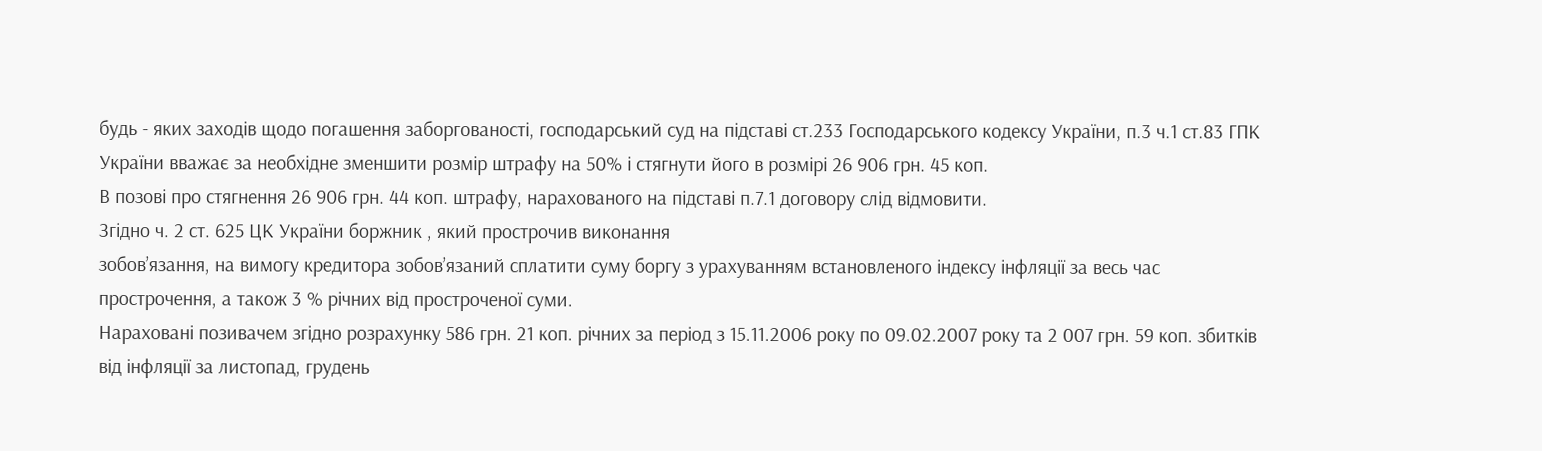будь - яких заходів щодо погашення заборгованості, господарський суд на підставі ст.233 Господарського кодексу України, п.3 ч.1 ст.83 ГПК України вважає за необхідне зменшити розмір штрафу на 50% і стягнути його в розмірі 26 906 грн. 45 коп.
В позові про стягнення 26 906 грн. 44 коп. штрафу, нарахованого на підставі п.7.1 договору слід відмовити.
Згідно ч. 2 ст. 625 ЦК України боржник , який прострочив виконання
зобов’язання, на вимогу кредитора зобов’язаний сплатити суму боргу з урахуванням встановленого індексу інфляції за весь час прострочення, а також 3 % річних від простроченої суми.
Нараховані позивачем згідно розрахунку 586 грн. 21 коп. річних за період з 15.11.2006 року по 09.02.2007 року та 2 007 грн. 59 коп. збитків від інфляції за листопад, грудень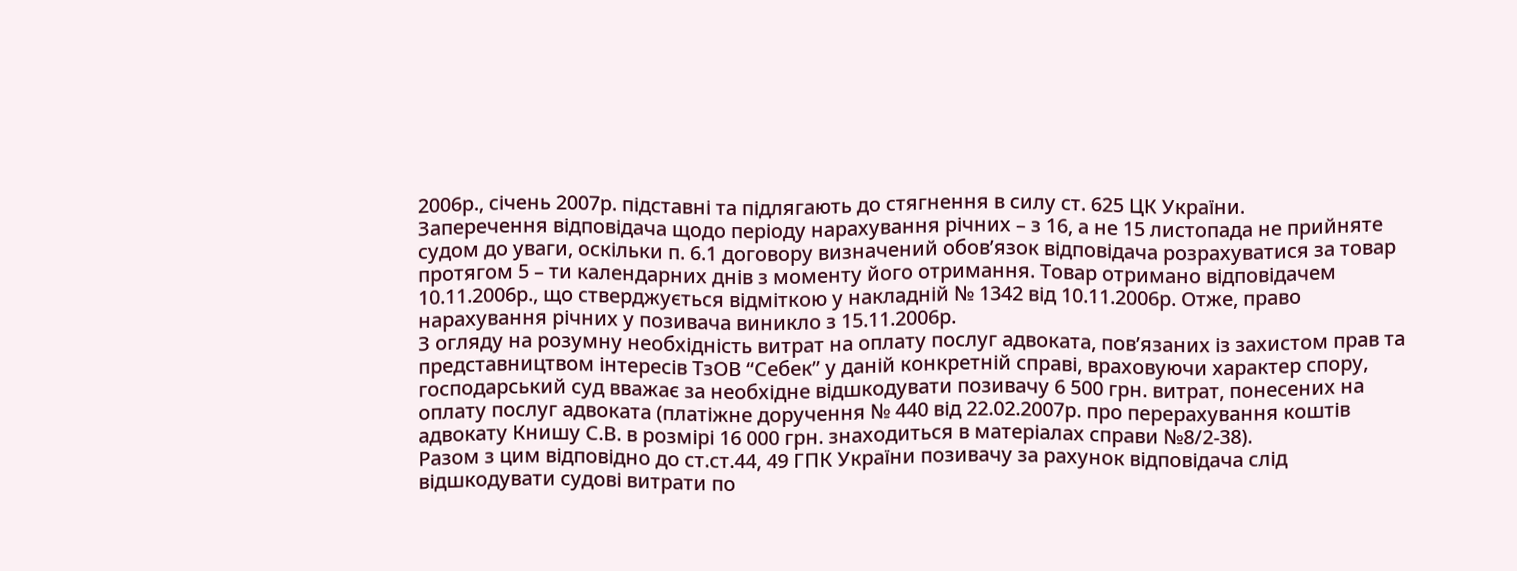2006р., січень 2007р. підставні та підлягають до стягнення в силу ст. 625 ЦК України.
Заперечення відповідача щодо періоду нарахування річних – з 16, а не 15 листопада не прийняте судом до уваги, оскільки п. 6.1 договору визначений обов’язок відповідача розрахуватися за товар протягом 5 – ти календарних днів з моменту його отримання. Товар отримано відповідачем 10.11.2006р., що стверджується відміткою у накладній № 1342 від 10.11.2006р. Отже, право нарахування річних у позивача виникло з 15.11.2006р.
З огляду на розумну необхідність витрат на оплату послуг адвоката, пов’язаних із захистом прав та представництвом інтересів ТзОВ “Себек” у даній конкретній справі, враховуючи характер спору, господарський суд вважає за необхідне відшкодувати позивачу 6 500 грн. витрат, понесених на оплату послуг адвоката (платіжне доручення № 440 від 22.02.2007р. про перерахування коштів адвокату Книшу С.В. в розмірі 16 000 грн. знаходиться в матеріалах справи №8/2-38).
Разом з цим відповідно до ст.ст.44, 49 ГПК України позивачу за рахунок відповідача слід відшкодувати судові витрати по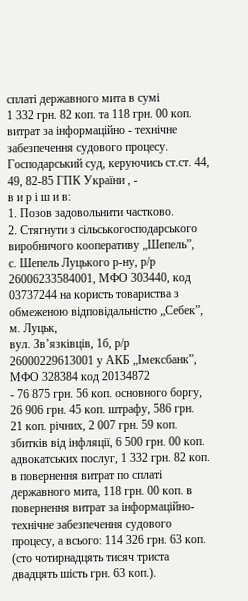сплаті державного мита в сумі
1 332 грн. 82 коп. та 118 грн. 00 коп. витрат за інформаційно - технічне забезпечення судового процесу.
Господарський суд, керуючись ст.ст. 44, 49, 82-85 ГПК України , -
в и р і ш и в:
1. Позов задовольнити частково.
2. Стягнути з сільськогосподарського виробничого кооперативу „Шепель”,
с. Шепель Луцького р-ну, р/р 26006233584001, МФО 303440, код 03737244 на користь товариства з обмеженою відповідальністю „Себек”, м. Луцьк,
вул. Зв’язківців, 1б, р/р 26000229613001 у АКБ „Імексбанк”, МФО 328384 код 20134872
- 76 875 грн. 56 коп. основного боргу, 26 906 грн. 45 коп. штрафу, 586 грн.
21 коп. річних, 2 007 грн. 59 коп. збитків від інфляції, 6 500 грн. 00 коп. адвокатських послуг, 1 332 грн. 82 коп. в повернення витрат по сплаті державного мита, 118 грн. 00 коп. в повернення витрат за інформаційно-технічне забезпечення судового процесу, а всього: 114 326 грн. 63 коп. (сто чотирнадцять тисяч триста двадцять шість грн. 63 коп.).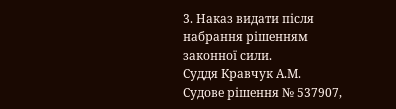3. Наказ видати після набрання рішенням законної сили.
Суддя Кравчук А.М.
Судове рішення № 537907,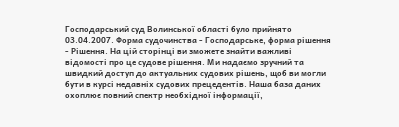Господарський суд Волинської області було прийнято 03.04.2007. Форма судочинства - Господарське, форма рішення - Рішення. На цій сторінці ви зможете знайти важливі відомості про це судове рішення. Ми надаємо зручний та швидкий доступ до актуальних судових рішень, щоб ви могли бути в курсі недавніх судових прецедентів. Наша база даних охоплює повний спектр необхідної інформації,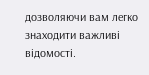дозволяючи вам легко знаходити важливі відомості.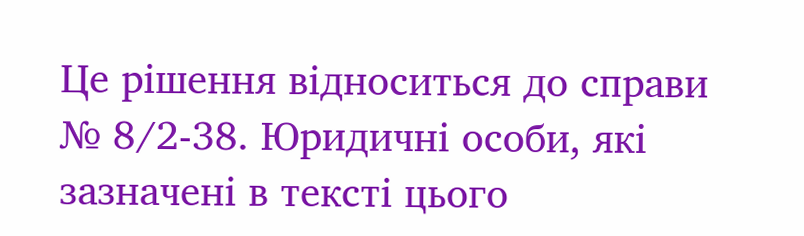Це рішення відноситься до справи № 8/2-38. Юридичні особи, які зазначені в тексті цього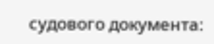судового документа: